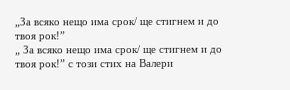„За всяко нещо има срок/ ще стигнем и до твоя рок!”
„ За всяко нещо има срок/ ще стигнем и до твоя рок!” с този стих на Валери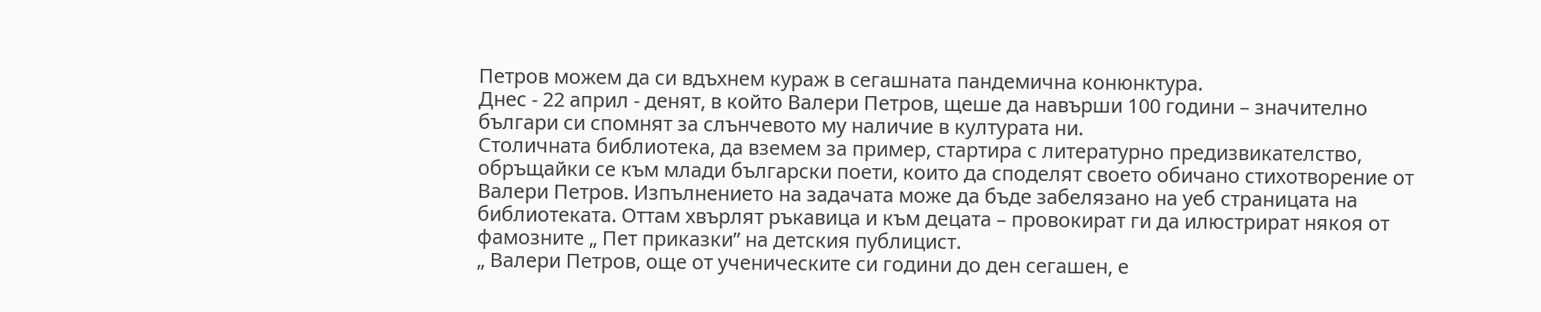Петров можем да си вдъхнем кураж в сегашната пандемична конюнктура.
Днес - 22 април - денят, в който Валери Петров, щеше да навърши 100 години – значително българи си спомнят за слънчевото му наличие в културата ни.
Столичната библиотека, да вземем за пример, стартира с литературно предизвикателство, обръщайки се към млади български поети, които да споделят своето обичано стихотворение от Валери Петров. Изпълнението на задачата може да бъде забелязано на уеб страницата на библиотеката. Оттам хвърлят ръкавица и към децата – провокират ги да илюстрират някоя от фамозните „ Пет приказки” на детския публицист.
„ Валери Петров, още от ученическите си години до ден сегашен, е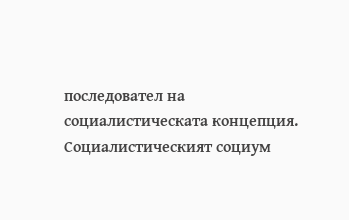последовател на социалистическата концепция. Социалистическият социум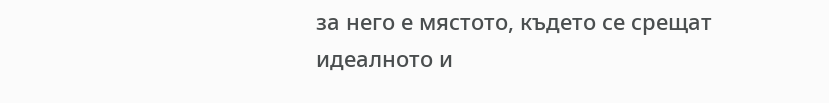за него е мястото, където се срещат идеалното и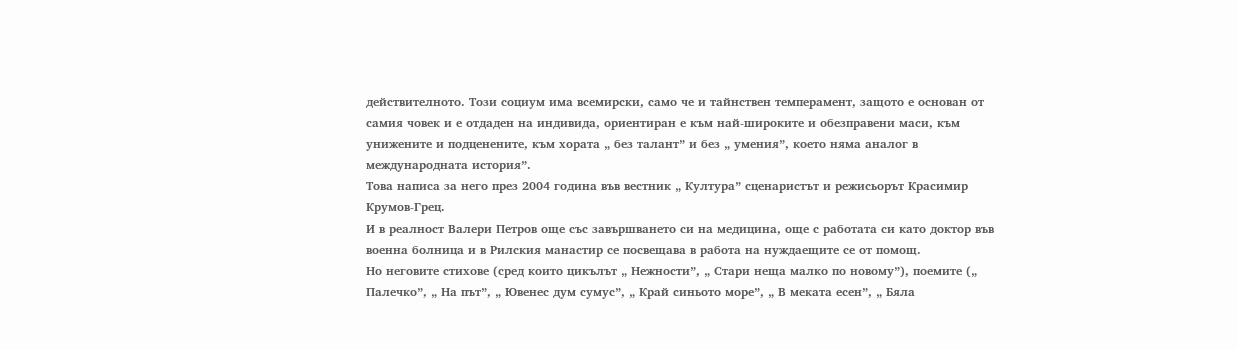действителното. Този социум има всемирски, само че и тайнствен темперамент, защото е основан от самия човек и е отдаден на индивида, ориентиран е към най-широките и обезправени маси, към унижените и подценените, към хората „ без талант” и без „ умения”, което няма аналог в международната история”.
Това написа за него през 2004 година във вестник „ Култура” сценаристът и режисьорът Красимир Крумов-Грец.
И в реалност Валери Петров още със завършването си на медицина, още с работата си като доктор във военна болница и в Рилския манастир се посвещава в работа на нуждаещите се от помощ.
Но неговите стихове (сред които цикълът „ Нежности”, „ Стари неща малко по новому”), поемите („ Палечко”, „ На път”, „ Ювенес дум сумус”, „ Край синьото море”, „ В меката есен”, „ Бяла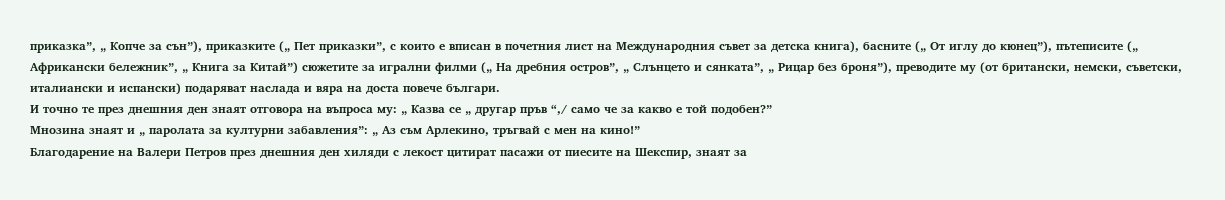приказка”, „ Копче за сън”), приказките („ Пет приказки”, с които е вписан в почетния лист на Международния съвет за детска книга), басните („ От иглу до кюнец”), пътеписите („ Африкански бележник”, „ Книга за Китай”) сюжетите за игрални филми („ На дребния остров”, „ Слънцето и сянката”, „ Рицар без броня”), преводите му (от британски, немски, съветски, италиански и испански) подаряват наслада и вяра на доста повече българи.
И точно те през днешния ден знаят отговора на въпроса му: „ Казва се „ другар пръв “,/ само че за какво е той подобен?”
Мнозина знаят и „ паролата за културни забавления”: „ Аз съм Арлекино, тръгвай с мен на кино!”
Благодарение на Валери Петров през днешния ден хиляди с лекост цитират пасажи от пиесите на Шекспир, знаят за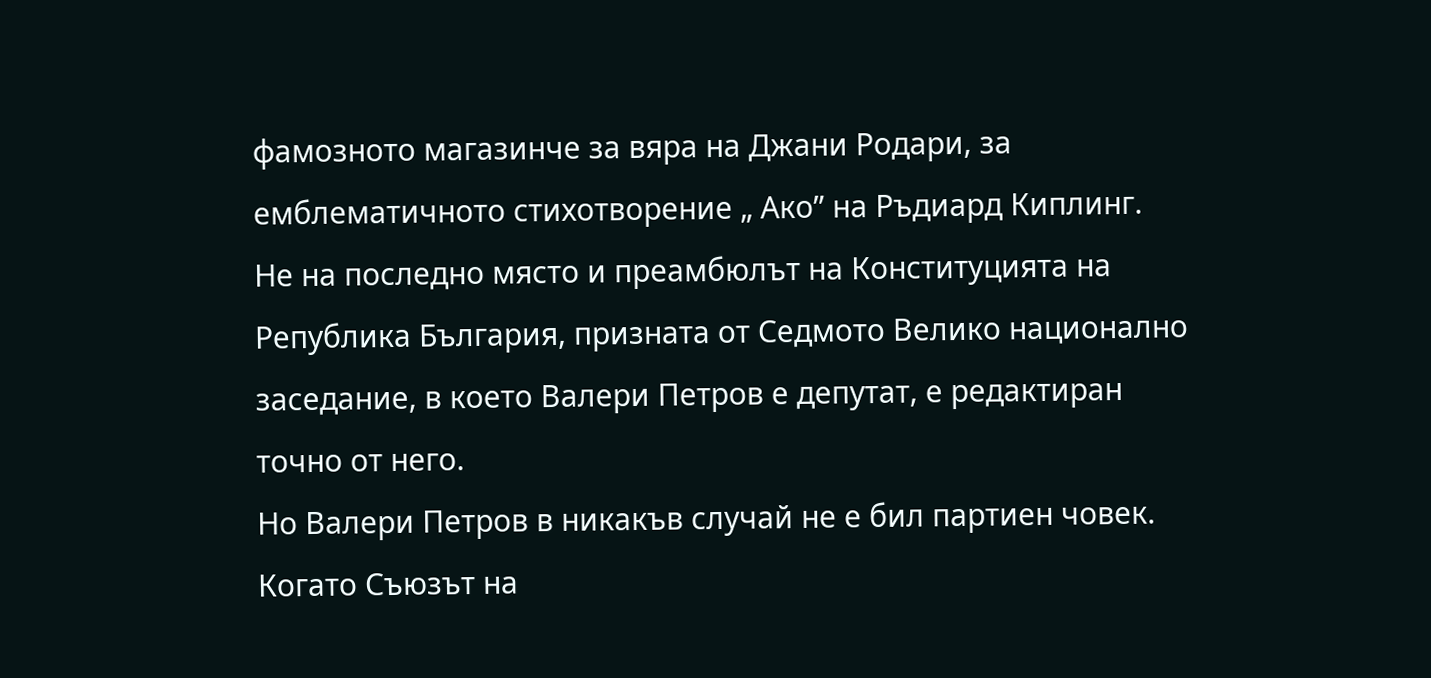фамозното магазинче за вяра на Джани Родари, за емблематичното стихотворение „ Ако” на Ръдиард Киплинг.
Не на последно място и преамбюлът на Конституцията на Република България, призната от Седмото Велико национално заседание, в което Валери Петров е депутат, е редактиран точно от него.
Но Валери Петров в никакъв случай не е бил партиен човек. Когато Съюзът на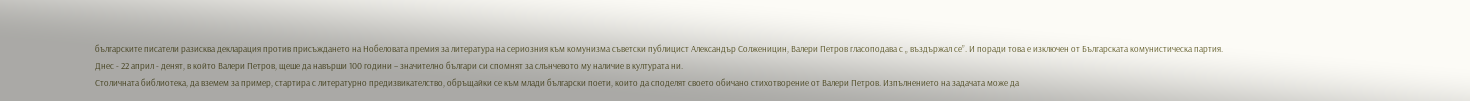българските писатели разисква декларация против присъждането на Нобеловата премия за литература на сериозния към комунизма съветски публицист Александър Солженицин, Валери Петров гласоподава с „ въздържал се”. И поради това е изключен от Българската комунистическа партия.
Днес - 22 април - денят, в който Валери Петров, щеше да навърши 100 години – значително българи си спомнят за слънчевото му наличие в културата ни.
Столичната библиотека, да вземем за пример, стартира с литературно предизвикателство, обръщайки се към млади български поети, които да споделят своето обичано стихотворение от Валери Петров. Изпълнението на задачата може да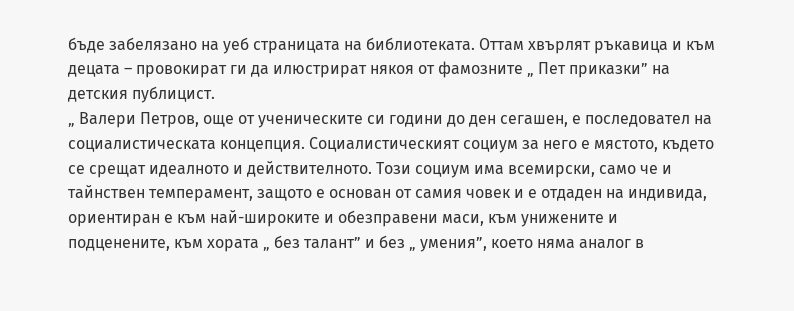бъде забелязано на уеб страницата на библиотеката. Оттам хвърлят ръкавица и към децата – провокират ги да илюстрират някоя от фамозните „ Пет приказки” на детския публицист.
„ Валери Петров, още от ученическите си години до ден сегашен, е последовател на социалистическата концепция. Социалистическият социум за него е мястото, където се срещат идеалното и действителното. Този социум има всемирски, само че и тайнствен темперамент, защото е основан от самия човек и е отдаден на индивида, ориентиран е към най-широките и обезправени маси, към унижените и подценените, към хората „ без талант” и без „ умения”, което няма аналог в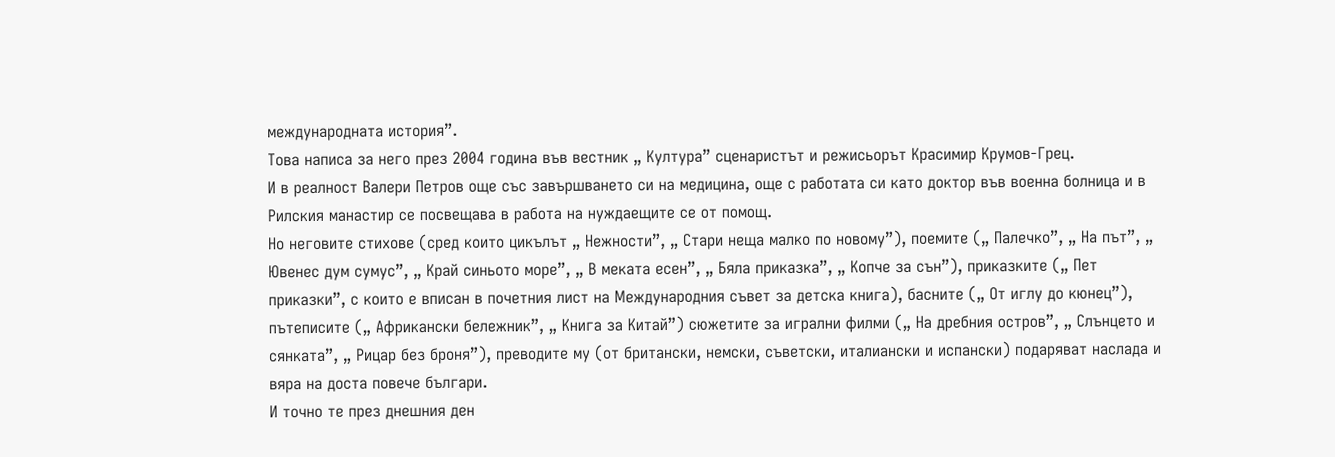международната история”.
Това написа за него през 2004 година във вестник „ Култура” сценаристът и режисьорът Красимир Крумов-Грец.
И в реалност Валери Петров още със завършването си на медицина, още с работата си като доктор във военна болница и в Рилския манастир се посвещава в работа на нуждаещите се от помощ.
Но неговите стихове (сред които цикълът „ Нежности”, „ Стари неща малко по новому”), поемите („ Палечко”, „ На път”, „ Ювенес дум сумус”, „ Край синьото море”, „ В меката есен”, „ Бяла приказка”, „ Копче за сън”), приказките („ Пет приказки”, с които е вписан в почетния лист на Международния съвет за детска книга), басните („ От иглу до кюнец”), пътеписите („ Африкански бележник”, „ Книга за Китай”) сюжетите за игрални филми („ На дребния остров”, „ Слънцето и сянката”, „ Рицар без броня”), преводите му (от британски, немски, съветски, италиански и испански) подаряват наслада и вяра на доста повече българи.
И точно те през днешния ден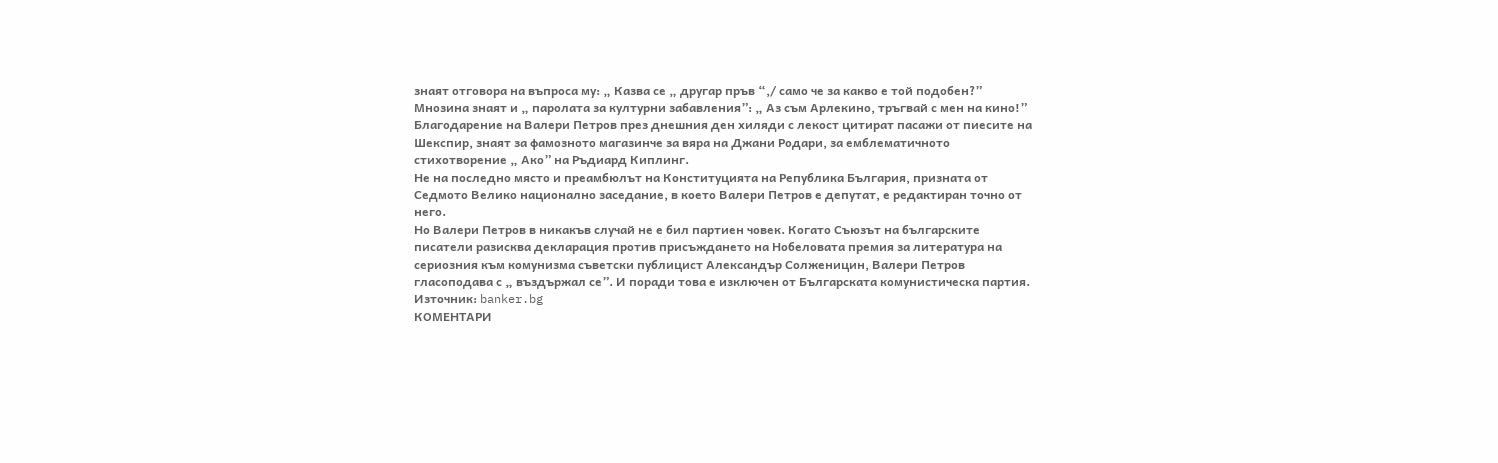знаят отговора на въпроса му: „ Казва се „ другар пръв “,/ само че за какво е той подобен?”
Мнозина знаят и „ паролата за културни забавления”: „ Аз съм Арлекино, тръгвай с мен на кино!”
Благодарение на Валери Петров през днешния ден хиляди с лекост цитират пасажи от пиесите на Шекспир, знаят за фамозното магазинче за вяра на Джани Родари, за емблематичното стихотворение „ Ако” на Ръдиард Киплинг.
Не на последно място и преамбюлът на Конституцията на Република България, призната от Седмото Велико национално заседание, в което Валери Петров е депутат, е редактиран точно от него.
Но Валери Петров в никакъв случай не е бил партиен човек. Когато Съюзът на българските писатели разисква декларация против присъждането на Нобеловата премия за литература на сериозния към комунизма съветски публицист Александър Солженицин, Валери Петров гласоподава с „ въздържал се”. И поради това е изключен от Българската комунистическа партия.
Източник: banker.bg
КОМЕНТАРИ